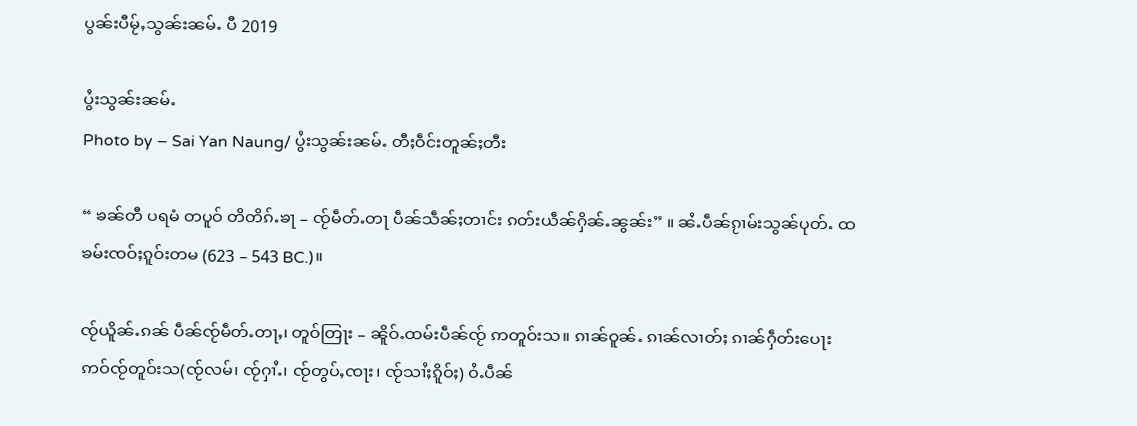ပွၼ်းပီမႂ်ႇသွၼ်းၼမ်ႉ ပီ 2019

ပွႆးသွၼ်းၼမ်ႉ
Photo by – Sai Yan Naung/ ပွႆးသွၼ်းၼမ်ႉ တီႈဝဵင်းတူၼ်ႈတီး

“ ၶၼ်တီ ပရမံ တပူဝ် တိတိၵ်ႉၶႃ – ၸႂ်မဵတ်ႉတႃ ပဵၼ်သဵၼ်ႈတၢင်း ၵတ်းယဵၼ်ႁိၼ်ႉၼွၼ်း” ။ ၼႆႉပဵၼ်ၵႂၢမ်းသွၼ်ပုတ်ႉ ထၶမ်းၸဝ်ႈၵူဝ်းတမ (623 – 543 BC.)။

ၸႂ်ယိူၼ်ႉၵၼ် ပဵၼ်ၸႂ်မဵတ်ႉတႃႇ၊ တူဝ်တြႃး – ၼိူဝ်ႉထမ်းပဵၼ်ၸႂ် ဢတူဝ်းသ။ ၵၢၼ်ဝူၼ်ႉ ၵၢၼ်လၢတ်ႈ ၵၢၼ်ႁဵတ်းပေႃး ဢဝ်ၸႂ်တူဝ်းသ(ၸႂ်လမ်၊ ၸႂ်ႁၢႆႉ၊ ၸႂ်တွပ်ႇၸႃး၊ ၸႂ်သၢႆႈၵိူဝ်ႈ) ဝႆႉပဵၼ်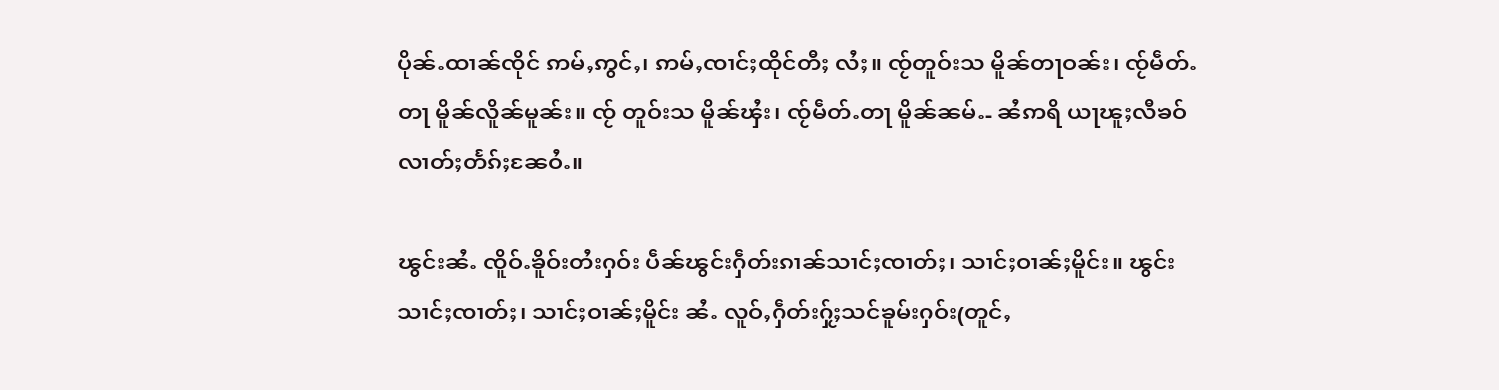ပိုၼ်ႉထၢၼ်ၸိုင် ဢမ်ႇဢွင်ႇ၊ ဢမ်ႇၸၢင်ႈထိုင်တီႈ လႆႈ။ ၸႂ်တူဝ်းသ မိူၼ်တႃဝၼ်း၊ ၸႂ်မဵတ်ႉတႃ မိူၼ်လိူၼ်မူၼ်း။ ၸႂ် တူဝ်းသ မိူၼ်ၾႆး၊ ၸႂ်မဵတ်ႉတႃ မိူၼ်ၼမ်ႉ- ၼႆဢရိ ယႃၽူႈလီၶဝ် လၢတ်ႈတႅၵ်ႈၼႄဝႆႉ။

ၽွင်းၼႆႉ ၸိူဝ်ႉၶိူဝ်းတႆးႁဝ်း ပဵၼ်ၽွင်းႁဵတ်းၵၢၼ်သၢင်ႈၸၢတ်ႈ၊ သၢင်ႈဝၢၼ်ႈမိူင်း။ ၽွင်းသၢင်ႈၸၢတ်ႈ၊ သၢင်ႈဝၢၼ်ႈမိူင်း ၼႆႉ လူဝ်ႇႁဵတ်းႁႂ်ႈသင်ၶူမ်းႁဝ်း(တူင်ႇ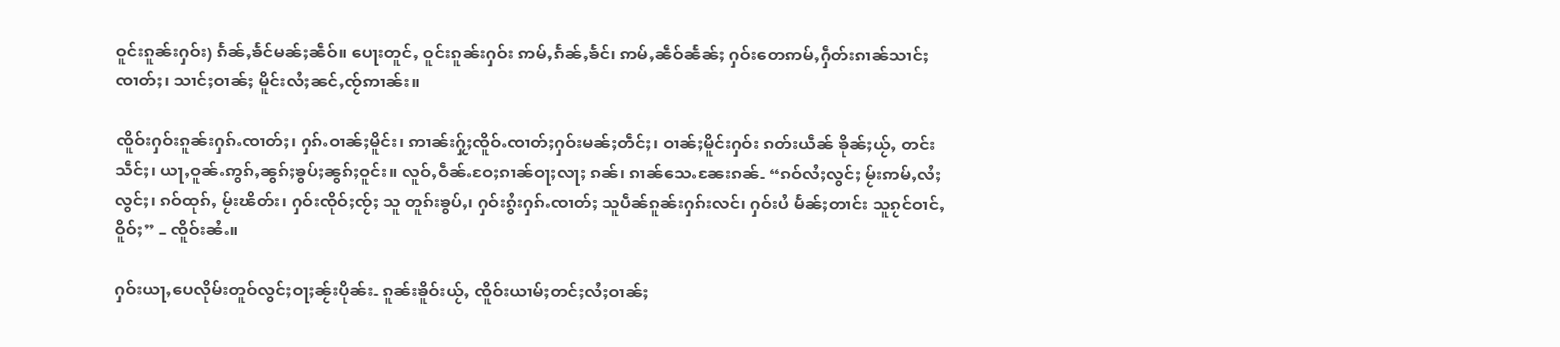ဝူင်းၵူၼ်းႁဝ်း) ၵႅၼ်ႇၶႅင်မၼ်ႈၼဵဝ်။ ပေႃးတူင်ႇ ဝူင်းၵူၼ်းႁဝ်း ဢမ်ႇၵႅၼ်ႇၶႅင်၊ ဢမ်ႇၼဵဝ်ၼႅၼ်ႈ ႁဝ်းတေဢမ်ႇႁဵတ်းၵၢၼ်သၢင်ႈၸၢတ်ႈ၊ သၢင်ႈဝၢၼ်ႈ မိူင်းလႆႈၼင်ႇၸႂ်ဢၢၼ်း။

ၸိူဝ်းႁဝ်းၵူၼ်းႁၵ်ႉၸၢတ်ႈ၊ ႁၵ်ႉဝၢၼ်ႈမိူင်း၊ ဢၢၼ်းႁႂ်ႈၸိူဝ်ႉၸၢတ်ႈႁဝ်းမၼ်ႈတဵင်ႈ၊ ဝၢၼ်ႈမိူင်းႁဝ်း ၵတ်းယဵၼ် ၶိုၼ်ႈယႂ်ႇ တင်းသဵင်ႈ၊ ယႃႇဝူၼ်ႉဢွၵ်ႇၼွၵ်ႈၶွပ်ႈၼွၵ်ႈဝူင်း။ လူဝ်ႇဝဵၼ်ႉဝႄႈၵၢၼ်ဝႃႈလႃႈ ၵၼ်၊ ၵၢၼ်သေႉၼႄးၵၼ်- “ၵဝ်လႆႈလွင်ႈ မႂ်းဢမ်ႇလႆႈလွင်ႈ၊ ၵဝ်ထုၵ်ႇ မႂ်းၽိတ်း၊ ႁဝ်းၸိုဝ်ႈၸႂ်ႈ သူ တူၵ်းၶွပ်ႇ၊ ႁဝ်းၵွႆးႁၵ်ႉၸၢတ်ႈ သူပဵၼ်ၵူၼ်းႁၵ်းလင်၊ ႁဝ်းပႆ မႅၼ်ႈတၢင်း သူၵႂင်ဝၢင်ႇဝိူဝ်ႈ” – ၸိူဝ်းၼႆႉ။

ႁဝ်းယႃႇပေလိုမ်းတူဝ်လွင်ႈဝႃႈၼႂ်းပိုၼ်း- ၵူၼ်းၶိူဝ်းယႂ်ႇ ၸိူဝ်းယၢမ်ႈတင်ႈလႆႈဝၢၼ်ႈ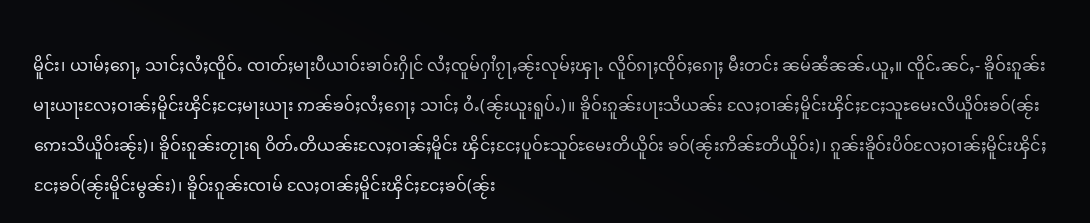မိူင်း၊ ယၢမ်ႈၵေႃႇ သၢင်ႈလႆႈၸိူဝ်ႉ ၸၢတ်ႈမႃးပီယၢဝ်းၶၢဝ်းႁိုင် လႆႈၸူမ်ႁၢႆၵႂႃႇၼႂ်းလုမ်ႈၾႃႉ လိူဝ်ၵႃႈၸိုဝ်ႈၵေႃႈ မီးတင်း ၼမ်ၼႆၼၼ်ႉယူႇ။ ၸိူင်ႉၼင်ႇ- ၶိူဝ်းၵူၼ်းမႃးယႃးလႄႈဝၢၼ်ႈမိူင်းၾိင်ႈငႄႈမႃးယႃး ဢၼ်ၶဝ်ႈလႆႈၵေႃႈ သၢင်ႈ ဝႆႉ(ၼႂ်းယူးရူပ်ႉ)။ ၶိူဝ်းၵူၼ်းပႃးသိယၼ်း လႄႈဝၢၼ်ႈမိူင်းၾိင်ႈငႄႈသူႊမေးလိယိူဝ်းၶဝ်(ၼႂ်း ဢေးသိယိူဝ်းၼႂ်း)၊ ၶိူဝ်းၵူၼ်းတႂႃးရ ဝိတ်ႉတိယၼ်းလႄႈဝၢၼ်ႈမိူင်း ၾိင်ႈငႄႈပူဝ်ႊသူဝ်ႊမေးတိယိူဝ်း ၶဝ်(ၼႂ်းဢိၼ်ႊတိယိူဝ်း)၊ ၵူၼ်းၶိူဝ်းပိဝ်လႄႈဝၢၼ်ႈမိူင်းၾိင်ႈငႄႈၶဝ်(ၼႂ်းမိူင်းမွၼ်း)၊ ၶိူဝ်းၵူၼ်းၸၢမ် လႄႈဝၢၼ်ႈမိူင်းၾိင်ႈငႄႈၶဝ်(ၼႂ်း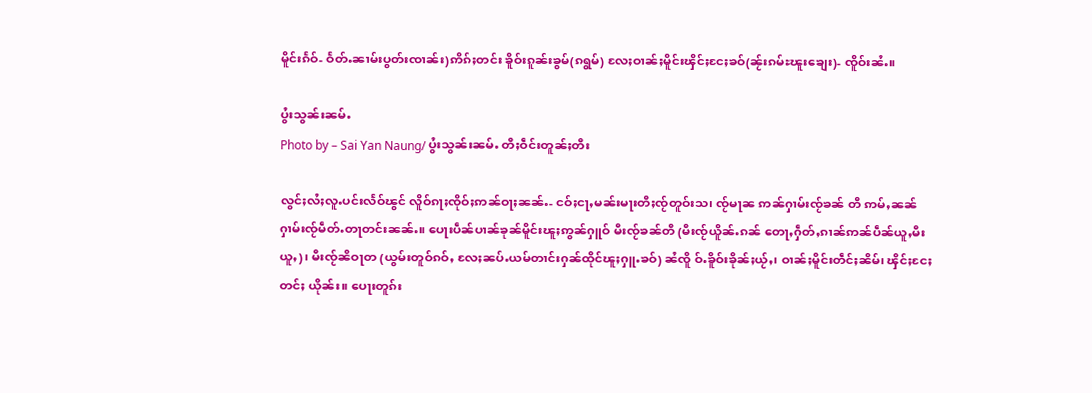မိူင်းၵႅဝ်- ဝႅတ်ႉၼၢမ်းပွတ်းၸၢၼ်း)ဢိၵ်ႈတင်း ၶိူဝ်းၵူၼ်းၶွမ်(ၵရွမ်) လႄႈဝၢၼ်ႈမိူင်းၾိင်ႈငႄႈၶဝ်(ၼႂ်းၵမ်ႊၽူးၶျေး)- ၸိူဝ်းၼႆႉ။

ပွႆးသွၼ်းၼမ်ႉ
Photo by – Sai Yan Naung/ ပွႆးသွၼ်းၼမ်ႉ တီႈဝဵင်းတူၼ်ႈတီး

လွင်ႈလႆႈလူႉပင်းလႅဝ်ၽွင် လိူဝ်ၵႃႈၸိုဝ်ႈဢၼ်ဝႃႈၼၼ်ႉ- ငဝ်ႈငႃႇမၼ်းမႃးတီႈၸႂ်တူဝ်းသ၊ ၸႂ်မႃၼ ဢၼ်ႁၢမ်းၸႂ်ၶၼ် တီ ဢမ်ႇၼၼ်ႁၢမ်းၸႂ်မဵတ်ႉတႃတင်းၼၼ်ႉ။ ပေႃးပဵၼ်ပၢၼ်ၶုၼ်မိူင်းၽူႈဢွၼ်ႁူဝ် မီးၸႂ်ၶၼ်တီ (မီးၸႂ်ယိူၼ်ႉၵၼ် တေႃႇႁဵတ်ႇၵၢၼ်ဢၼ်ပဵၼ်ယူႇမီးယူႇ)၊ မီးၸႂ်ၼိဝႃတ (ယွမ်းတူဝ်ၵဝ်ႇ လႄႈၼပ်ႉယမ်တၢင်းႁၼ်ထိုင်ၽူႈႁူႉၶဝ်) ၼႆၸိူ ဝ်ႉၶိူဝ်းၶိုၼ်ႈယႂ်ႇ၊ ဝၢၼ်ႈမိူင်းတဵင်ႈၼိမ်၊ ၾိင်ႈငႄႈတင်ႈ ယိုၼ်း။ ပေႃးတူၵ်း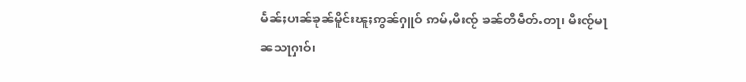မႅၼ်ႈပၢၼ်ၶုၼ်မိူင်းၽူႈဢွၼ်ႁူဝ် ဢမ်ႇမီးၸႂ် ၶၼ်တီမဵတ်ႉတႃ၊ မီးၸႂ်မႃၼသႃႁၢဝ်၊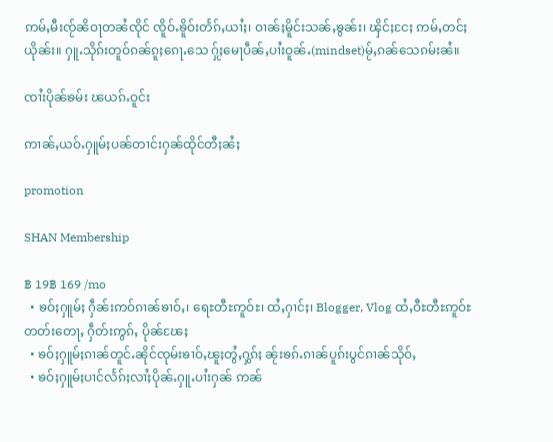ဢမ်ႇမီးၸႂ်ၼိဝႃတၼႆၸိုင် ၸိူဝ်ႉၶိူဝ်းတႅၵ်ႇယၢႆႈ၊ ဝၢၼ်ႈမိူင်းသၼ်ႇၶွၼ်း၊ ၾိင်ႈငႄႈ ဢမ်ႇတင်ႈယိုၼ်း။ ႁူႉသိုၵ်းတူဝ်ၵၼ်ၵူႈၵေႃႉသေ ႁႂ်ႈမေႃပဵၼ်ႇပၢႆးဝူၼ်ႉ(mindset)မႂ်ႇၵၼ်သေၵမ်းၼႆ။

ၸၢႆးပိုၼ်ၶမ်း ၽယၵ်ႉဝူင်း

ဢၢၼ်ႇယဝ်ႉႁူမ်ႈပၼ်တၢင်းႁၼ်ထိုင်တီႈၼႆႈ

promotion

SHAN Membership

฿ 19฿ 169 /mo
  • ၶဝ်ႈႁူမ်ႈ ႁဵၼ်းဢဝ်ၵၢၼ်ၶၢဝ်ႇ၊ ရေႊတီႊဢူဝ်ႊ၊ ထႆႇႁၢင်ႈ၊ Blogger, Vlog ထႆႇဝီႊတီႊဢူဝ်ႊ တတ်းတေႃႇ ႁဵတ်းဢွၵ်ႇ ပိုၼ်ၽႄႈ
  • ၶဝ်ႈႁူမ်ႈၵၢၼ်တူင်ႉၼိုင်ၸုမ်းၶၢဝ်ႇၽူႈတွႆႇႁွၵ်ႈ ၼႂ်းၶၵ်ႉၵၢၼ်ပူၵ်းပွင်ၵၢၼ်သိုဝ်ႇ
  • ၶဝ်ႈႁူမ်ႈပၢင်လႅၵ်ႈလၢႆႈပိုၼ်ႉႁူႉပၢႆးႁၼ် ဢၼ်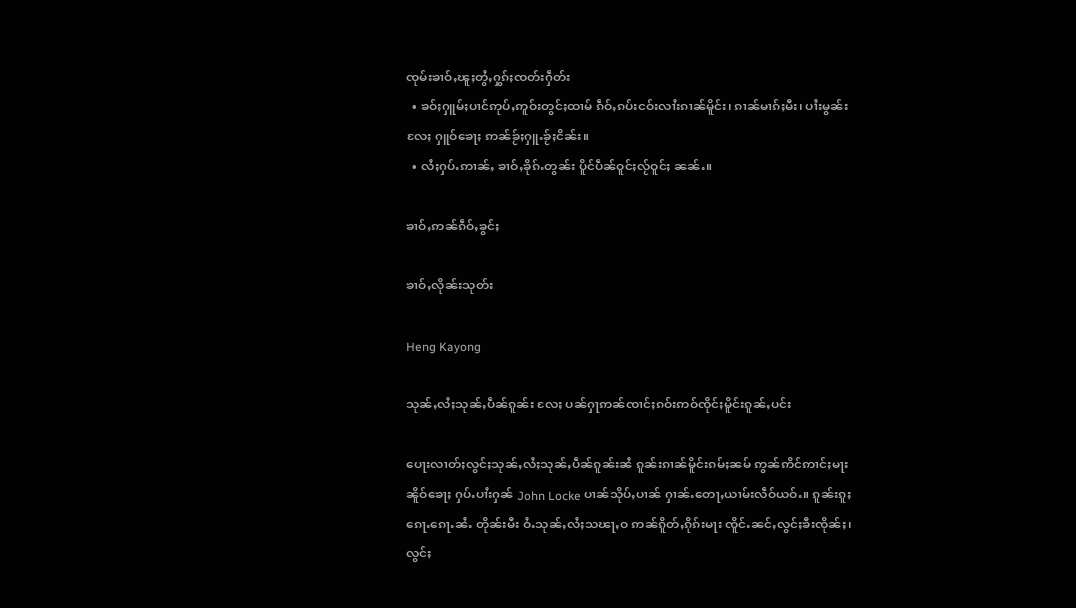ၸုမ်းၶၢဝ်ႇၽူႈတွႆႇႁွၵ်ႈၸတ်းႁဵတ်း
  • ၶဝ်ႈႁူမ်ႈပၢင်ဢုပ်ႇဢူဝ်းတွင်ႈထၢမ် ၵဵဝ်ႇၵပ်းငဝ်းလၢႆးၵၢၼ်မိူင်း၊ ၵၢၼ်မၢၵ်ႈမီး၊ ပၢႆးမွၼ်း လႄႈ ႁူဝ်ၶေႃႈ ဢၼ်ၶႂ်ႈႁူႉၶႂ်ႈငိၼ်း။
  • လႆႈႁပ်ႉဢၢၼ်ႇ ၶၢဝ်ႇၶိုၵ်ႉတွၼ်း ပိူင်ပဵၼ်ဝူင်ႈလႂ်ဝူင်ႈ ၼၼ်ႉ။

ၶၢဝ်ႇဢၼ်ၵဵဝ်ႇၶွင်ႈ

ၶၢဝ်ႇလိုၼ်းသုတ်း

Heng Kayong

သုၼ်ႇလႆႈသုၼ်ႇပဵၼ်ၵူၼ်း လႄႈ ပၼ်ႁႃဢၼ်ၸၢင်ႈၵဝ်းဢဝ်ၸိုင်ႈမိူင်းၵူၼ်ႇပင်း

ပေႃးလၢတ်ႈလွင်ႈသုၼ်ႇလႆႈသုၼ်ႇပဵၼ်ၵူၼ်းၼႆ ၵူၼ်းၵၢၼ်မိူင်းၵမ်ႈၼမ် ဢွၼ်ဢိင်ဢၢင်ႈမႃး ၼိူဝ်ၶေႃႈ ႁပ်ႉပၢႆးႁၼ် John Locke ပၢၼ်သိုပ်ႇပၢၼ် ႁၢၼ်ႉတေႃႇယၢမ်းလဵဝ်ယဝ်ႉ။ ၵူၼ်းၵူႈၵေႃႉၵေႃႉၼႆႉ တိုၼ်းမီး ဝႆႉသုၼ်ႇလႆႈသၽႃႇဝ ဢၼ်ၵိူတ်ႇၵိုၵ်းမႃး ၸိူင်ႉၼင်ႇလွင်ႈၶီးၸိုၼ်ႈ၊ လွင်ႈ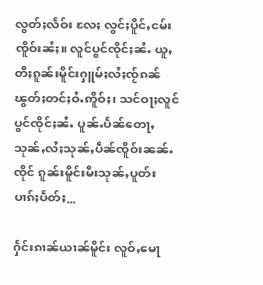လွတ်ႈလႅဝ်း လႄႈ လွင်ႈပိူင်ႇငမ်း ၸိူဝ်းၼႆႈ။ လူင်ပွင်ၸိုင်ႈၼႆႉ ယူႇတီႈၵူၼ်းမိူင်းႁူမ်ႈလႆႈၸႂ်ၵၼ် ၽွတ်ႈတင်ႈဝႆႉဢိူဝ်ႈ၊ သင်ဝႃႈလူင်ပွင်ၸိုင်ႈၼႆႉ ပူၼ်ႉပႅၼ်တေႃႇသုၼ်ႇလႆႈသုၼ်ႇပဵၼ်ၸိူဝ်းၼၼ်ႉၸိုင် ၵူၼ်းမိူင်းမီးသုၼ်ႇပူတ်းပၢၵ်ႈပႅတ်ႈ...

ႁႅင်းၵၢၼ်ယၢၼ်မိူင်း လူဝ်ႇမေႃ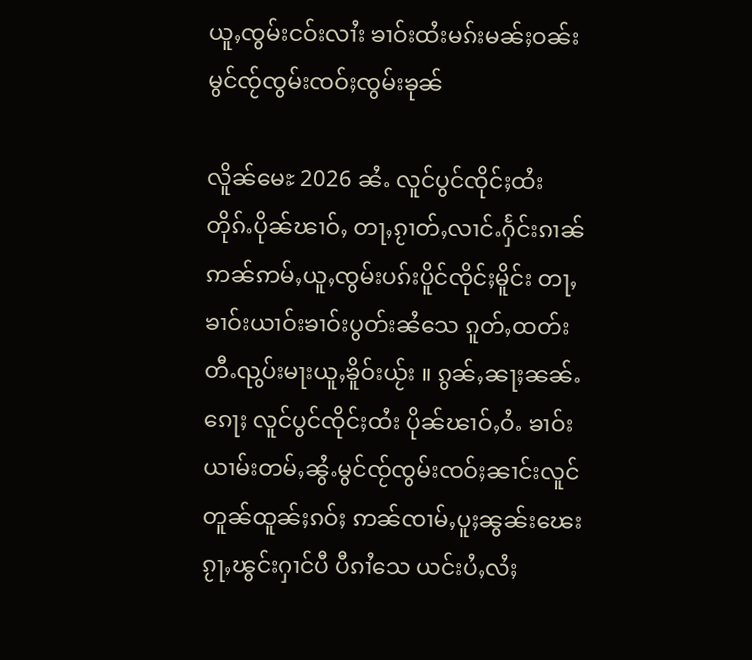ယူႇၸွမ်းငဝ်းလၢႆး ၶၢဝ်းထႆးမၵ်းမၼ်ႈဝၼ်းမွင်ၸႂ်ၸွမ်းၸဝ်ႈၸွမ်းၶုၼ်

လိူၼ်မေႊ 2026 ၼႆႉ လူင်ပွင်ၸိုင်ႈထႆး တိုၵ်ႉပိုၼ်ၽၢဝ်ႇ တႃႇၵႂၢတ်ႇလၢင်ႉႁႅင်းၵၢၼ် ဢၼ်ဢမ်ႇယူႇၸွမ်းပၵ်းပိူင်ၸိုင်ႈမိူင်း တႃႇၶၢဝ်းယၢဝ်းၶၢဝ်းပွတ်းၼႆသေ ၵူတ်ႇထတ်းတီႉၺွပ်းမႃးယူႇၶိူဝ်းယႂ်း ။ ၵွၼ်ႇၼႃႈၼၼ်ႉၵေႃႈ လူင်ပွင်ၸိုင်ႈထႆး ပိုၼ်ၽၢဝ်ႇဝႆႉ ၶၢဝ်းယၢမ်းတမ်ႇၼွႆႉမွင်ၸႂ်ၸွမ်းၸဝ်ႈၼၢင်းလူင်တူၼ်ထူၼ်ႈၵဝ်ႈ ဢၼ်ၸၢမ်ႇပူႈၼွၼ်းၽေးၵႂႃႇၽွင်းႁၢင်ပီ ပီၵၢႆသေ ယင်းပႆႇလႆႈ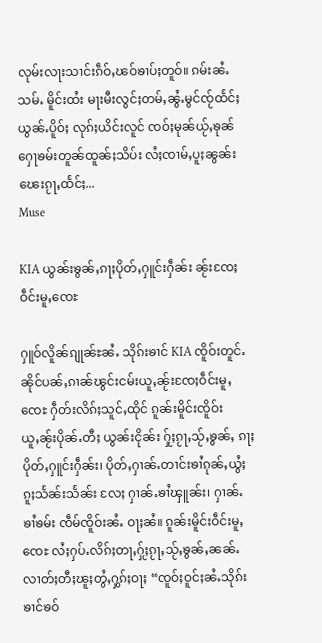လုမ်းလႃးသၢင်းၵဵဝ်ႇၽဝ်ၶၢပ်ႈတူဝ်။ ၵမ်းၼႆႉသမ်ႉ မိူင်းထႆး မႃးမီးလွင်ႈတမ်ႇၼွႆႉမွင်ၸႂ်ထႅင်ႈ ယွၼ်ႉပိူဝ်ႈ လုၵ်ႈယိင်းလူင် ၸဝ်ႈမုၼ်ယႂ်ႇၶုၼ်ႁေႃၶမ်းတူၼ်ထူၼ်ႈသိပ်း လႆႈၸၢမ်ႇပူႈၼွၼ်းၽေးၵႂႃႇထႅင်ႈ...
Muse

KIA ယွၼ်းၶွၼ်ႇၵႃႈပိုတ်ႇႁူင်းႁဵၼ်း ၼႂ်းၸႄႈဝဵင်းမူႇၸေႊ

ႁူဝ်လိူၼ်ၵျုၼ်ႊၼႆႉ သိုၵ်းၶၢင် KIA ၸိူဝ်းတူင်ႉၼိုင်ပၼ်ႇၵၢၼ်ၽွင်းငမ်းယူႇၼႂ်းၸႄႈဝဵင်းမူႇၸေႊ ႁဵတ်းလိၵ်ႈသူင်ႇထိုင် ၵူၼ်းမိူင်းၸိူဝ်းယူႇၼႂ်းပိုၼ်ႉတီႈ ယွၼ်းငိုၼ်း ႁႂ်ႈၵႂႃႇသႂ်ႇၶွၼ်ႇ ၵႃႈပိုတ်ႇႁူင်းႁဵၼ်း၊ ပိုတ်ႇႁၢၼ်ႉတၢင်းၶၢႆၵုၼ်ႇယွႆႈၵူႈသႅၼ်းသႅၼ်း လႄႈ ႁၢၼ်ႉၶၢႆၾူၼ်း၊ ႁၢၼ်ႉၶၢႆၶမ်း ၸဵမ်ၸိူဝ်းၼႆႉ ဝႃႈၼႆ။ ၵူၼ်းမိူင်းဝဵင်းမူႇၸေႊ လႆႈႁပ်ႉလိၵ်ႈတႃႇႁႂ်ႈၵႂႃႇသႂ်ႇၶွၼ်ႇၼၼ်ႉ လၢတ်ႈတီႈၽူႈတွႆႇႁွၵ်ႈဝႃႈ “ၸူဝ်ႈဝူင်ႈၼႆႉသိုၵ်းၶၢင်ၶဝ်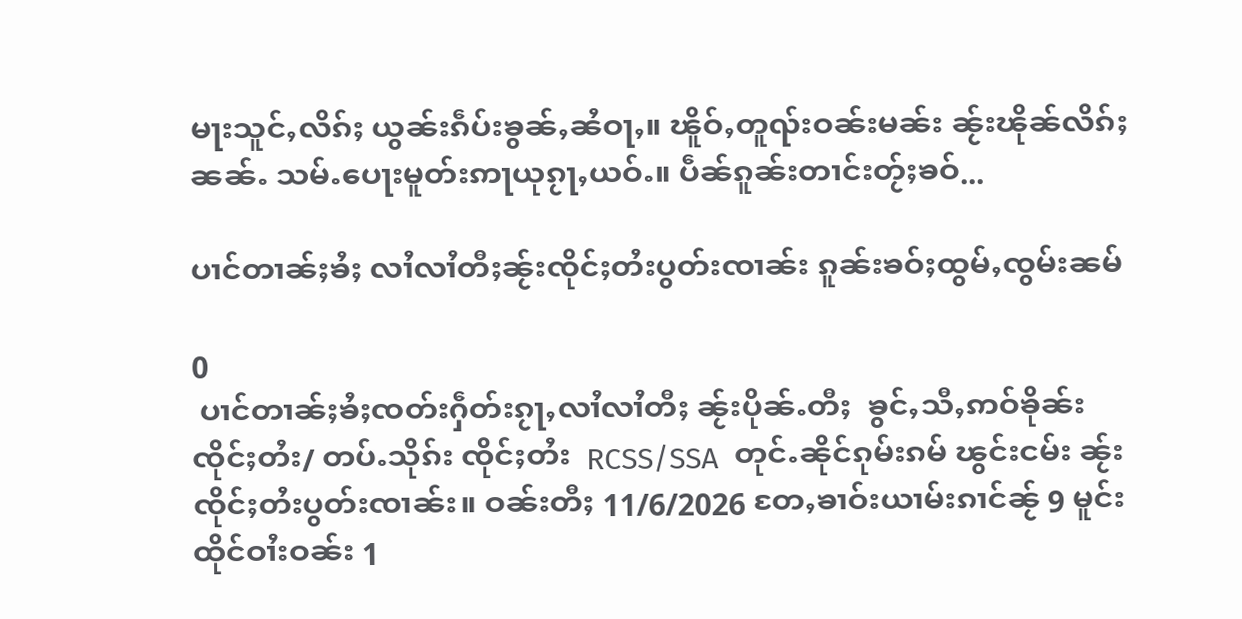မႃးသူင်ႇလိၵ်ႈ ယွၼ်းၵဵပ်းၶွၼ်ႇၼႆဝႃႇ။ ၽိူဝ်ႇတူၺ်းဝၼ်းမၼ်း ၼႂ်းၽိုၼ်လိၵ်ႈ ၼၼ်ႉ သမ်ႉပေႃးမူတ်းဢႃယုၵႂႃႇယဝ်ႉ။ ပဵၼ်ၵူၼ်းတၢင်းတႂ်ႈၶဝ်...

ပၢင်တၢၼ်ႈၶႆႈ လၢႆလၢႆတီႈၼႂ်းၸိုင်ႈတႆးပွတ်းၸၢၼ်း ၵူၼ်းၶဝ်ႈထွမ်ႇၸွမ်းၼမ်

0
 ပၢင်တၢၼ်ႈၶႆႈၸတ်းႁဵတ်းၵႂႃႇလၢႆလၢႆတီႈ ၼႂ်းပိုၼ်ႉတီႈ  ၶွင်ႇသီႇဢဝ်ၶိုၼ်းၸိုင်ႈတႆး/ တပ်ႉသိုၵ်း ၸိုင်ႈတႆး  RCSS/SSA  တုင်ႉၼိုင်ၵုမ်းၵမ် ၽွင်းငမ်း ၼႂ်းၸိုင်ႈတႆးပွတ်းၸၢၼ်း။ ဝၼ်းတီႈ 11/6/2026 တႄႇၶၢဝ်းယၢမ်းၵၢင်ၼႂ် 9 မူင်းထိုင်ဝၢႆးဝၼ်း 1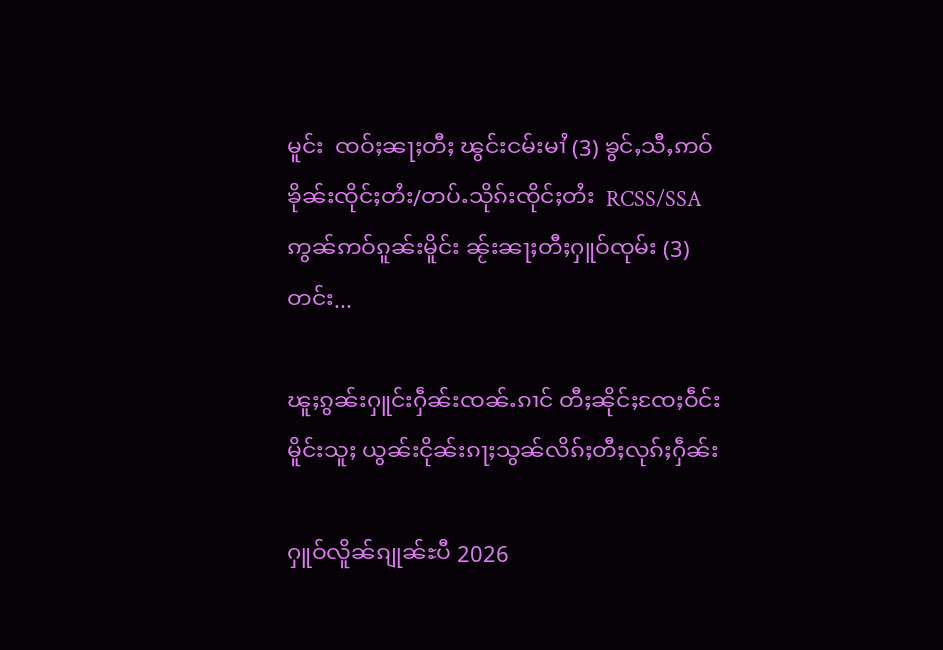မူင်း  ၸဝ်ႈၼႃႈတီႈ ၽွင်းငမ်းမၢႆ (3) ၶွင်ႇသီႇဢဝ်ၶိုၼ်းၸိုင်ႈတႆး/တပ်ႉသိုၵ်းၸိုင်ႈတႆး  RCSS/SSA  ဢွၼ်ဢဝ်ၵူၼ်းမိူင်း ၼႂ်းၼႃႈတီႈႁူဝ်ၸုမ်း (3) တင်း...

ၽူႈၵွၼ်းႁူင်းႁဵၼ်းၸၼ်ႉၵၢင် တီႈၼိုင်ႈၸႄႈဝဵင်းမိူင်းသူႈ ယွၼ်းငိုၼ်းၵႃႈသွၼ်လိၵ်ႈတီႈလုၵ်ႈႁဵၼ်း

ႁူဝ်လိူၼ်ၵျုၼ်ႊပီ 2026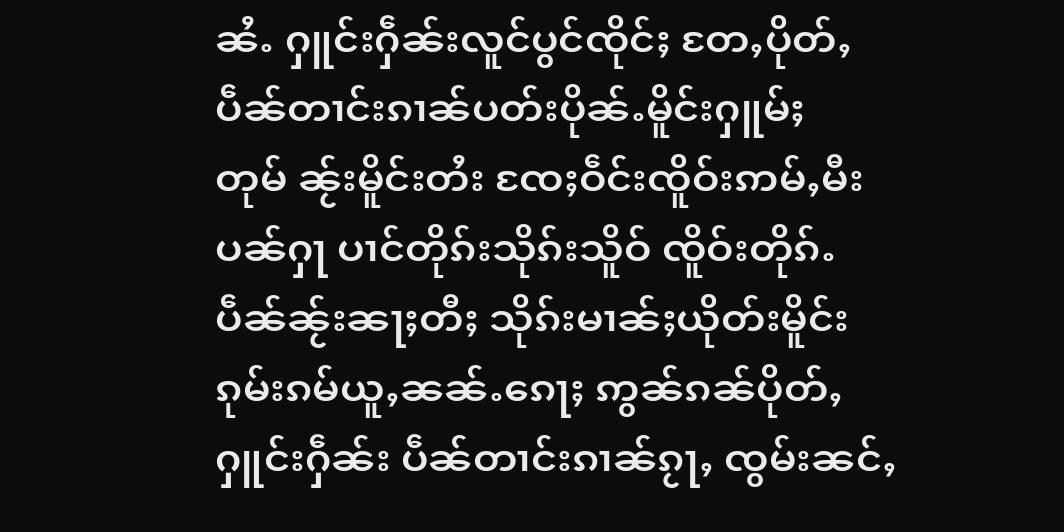ၼႆႉ ႁူင်းႁဵၼ်းလူင်ပွင်ၸိုင်ႈ တႄႇပိုတ်ႇပဵၼ်တၢင်းၵၢၼ်ပတ်းပိုၼ်ႉမိူင်းႁူမ်ႈတုမ် ၼႂ်းမိူင်းတႆး ၸႄႈဝဵင်းၸိူဝ်းဢမ်ႇမီးပၼ်ႁႃ ပၢင်တိုၵ်းသိုၵ်းသိူဝ် ၸိူဝ်းတိုၵ်ႉပဵၼ်ၼႂ်းၼႃႈတီႈ သိုၵ်းမၢၼ်ႈယိုတ်းမိူင်းၵုမ်းၵမ်ယူႇၼၼ်ႉၵေႃႈ ဢွၼ်ၵၼ်ပိုတ်ႇႁူင်းႁဵၼ်း ပဵၼ်တၢင်းၵၢၼ်ၵႂႃႇ ၸွမ်းၼင်ႇ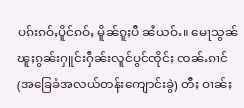ပၵ်းၵဝ်ႇပိူင်ၵဝ်ႇ မိူၼ်ၵူႈပီ ၼႆယဝ်ႉ။ မေႃသွၼ် ၽူႈၵွၼ်းႁူင်းႁဵၼ်းလူင်ပွင်ၸိုင်ႈ ၸၼ်ႉၵၢင် (အခြေခံအလယ်တန်းကျောင်းခွဲ) တီႈ ဝၢၼ်ႈ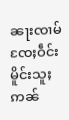ၼႃးၸၢမ် ၸႄႈဝဵင်းမိူင်းသူႈ ဢၼ်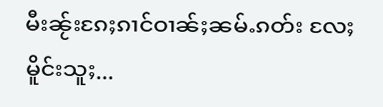မီးၼႂ်းၵႄႈၵၢင်ဝၢၼ်ႈၼမ်ႉၵတ်း လႄႈ မိူင်းသူႈ...